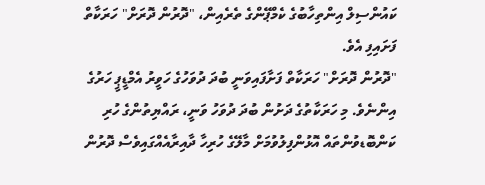ކައުންސިލް އިންތިހާބުގެ ކެމްޕޭންގެ ތެރެއިން، "ދޮރުން ދޮރަށް" ހަރަކާތް ފަށައިފި އެވެ.
"ދޮރުން ދޮރަށް" ހަރަކާތް ފަށާފައިވަނީ ބުދަ ދުވަހުގެ ހަވީރު އެމްޑީޕީ ހަރުގެ އިންނެވެ. މި ހަރަކާތުގެ ދަށުން ބުދަ ދުވަހު ވަނީ، ރައްޔިތުންގެ ހުރި ކަންބޮޑވުންތައް އޮޅުންފިލުވުމަށް މާލޭގެ ހުރިހާ ދާއިރާއެއްގައިވެސް ދޮރުން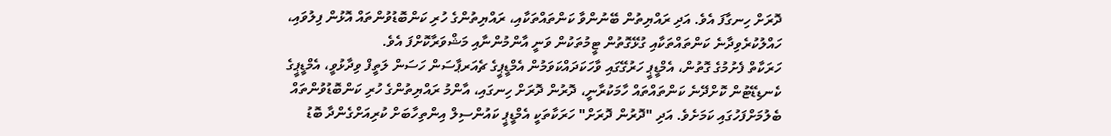ދޮރަށް ހިނގާފަ އެވެ. އަދި ރައްޔިތުން ބޭނުންވާ ކަންތައްތަކާއި، ރައްޔިތުންގެ ހުރި ކަންބޮޑުވުންތައް އޮޅުން ފިލުވައި، ހައްލުކުރެވިދާނެ ކަންތައްތަކާއި ގުޅޭގޮތުން ޓީމުތަކުން ވަނީ އާންމުންނާއި މަޝްވަރާކޮށްފަ އެވެ.
ހަރަކާތް ފެށުމުގެ ގޮތުން، އެމްޑީޕީ ހަރުގޭގައި ވާހަކަދައްކަވަމުން އެމްޑީޕީގެ ޗެއަރޕާސަން ހަސަން ލަތީފް ވިދާޅުވީ، އެމްޑީޕީގެ ކެނޑިޑޭޓުން ކޮށްދޭނެ ކަންތައްތައް ހާމަކުރާނީ، ދޮރުން ދޮރަށް ހިނގައި، އާންމު ރައްޔިތުންގެ ހުރި ކަންބޮޑުވުންތައް ބެލުމަށްފަހުގައި ކަމަށެވެ. އަދި "ދޮރުން ދޮރަށް" ހަރަކާތަކީ އެމްޑީޕީ ކައުންސިލް އިންތިހާބަށް ކުރިއަށްގެންދާ ބޮޑު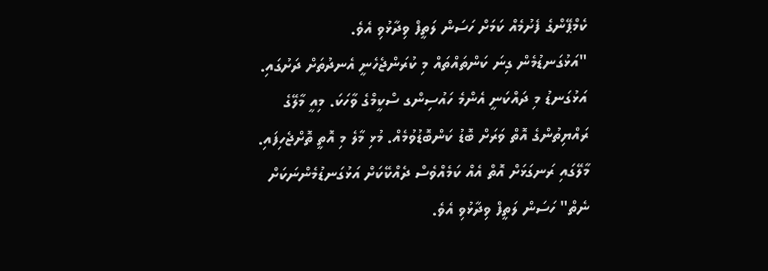ކެމްޕޭންގެ ފެށުމެއް ކަމަށް ހަސަން ލަތީފް ވިދާޅުވި އެވެ.
"އަޅުގަނޑުމެން ގިނަ ކަންތައްތައް މި ކުރަންޖެހެނީ އެނދުތަށް ދަށުގައި. އަޅުގަނޑު މި ދައްކަނީ އެންމެ ހައުސިންގ ސްކީމްގެ ވާހަކަ. މިއީ މާލޭގެ ރައްޔިތުންގެ އޮތް ވަރަށް ބޮޑު ކަންބޮޑުވުމެއް. މުޅި މާލެ މި އޮތީ ތޮށްޖެހިފައި. މާލޭގައި ރަނގަޅަށް އޮތް އެއް ކަމެއްވެސް ދެއްކޭކަށް އަޅުގަނޑުމެންނަކަށް ނެތް" ހަސަން ލަތީފް ވިދާޅުވި އެވެ.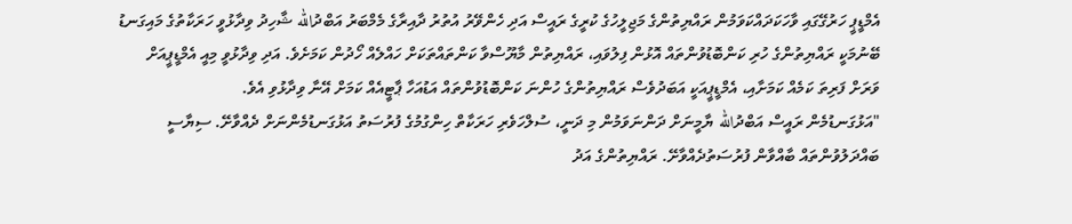އެމްޑީޕީ ހަރުގޭގައި ވާހަކަދައްކަވަމުން ރައްޔިތުންގެ މަޖިލީހުގެ ކުރީގެ ރައީސް އަދި ހެންވޭރު އުތުރު ދާއިރާގެ މެމްބަރު އަބްދުالله ޝާހިދު ވިދާޅުވީ ހަރަކާތުގެ މައިގަނޑު ބޭނުމަކީ ރައްޔިތުންގެ ހުރި ކަންބޮޑުވުންތައް އޮޅުން ފިލުވައި، ރައްޔިތުން މާޔޫސްވާ ކަންތައްތަކަށް ހައްލެއް ހޯދުން ކަމަށެވެ. އަދި ވިދާޅުވީ މިއީ އެމްޑީޕީއަށް ވަރަށް ފަރިތަ ކަމެއް ކަމަށާއި، އެމްޑީޕީއަކީ އަބަދުވެސް ރައްޔިތުންގެ ހުންނަ ކަންބޮޑުވުންތައް އަޑުއަހާ ޕާޓީއެއް ކަމަށް އޭނާ ވިދާޅުވި އެވެ.
"އަޅުގަނޑުމެން ރައީސް އަބްދުالله ޔާމީނަށް ދަންނަވަމުން މި ދަނީ، ސުލްހަވެރި ހަރަކާތް ހިންގުމުގެ ފުރުސަތު އަޅުގަނޑުމެންނަށް ދެއްވާށޭ. ސިޔާސީ ބައްދަލުވުންތައް ބާއްވާން ފުރުސަތުދެއްވާށޭ. ރައްޔިތުންގެ އަދު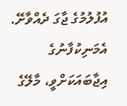އުފުލުމުގެ ޖާގަ ދެއްވާށޭ. އެމަނިކުފާނުގެ އިޖާބައަކަށްވީ، މާލޭގެ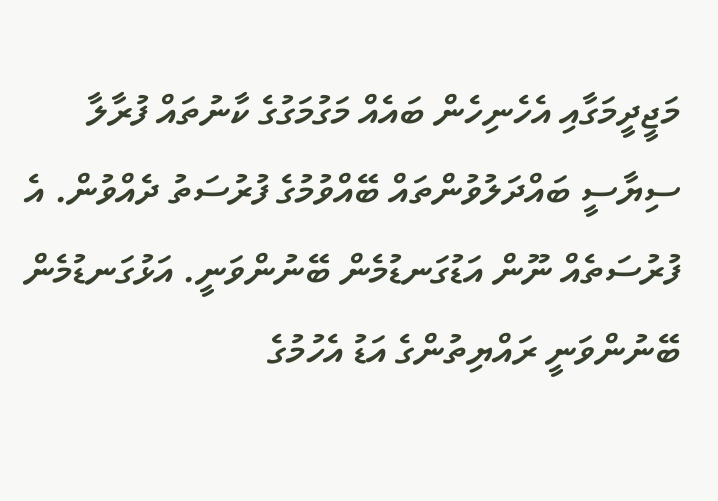މަޖީދީމަގާއި އެހެނިހެން ބައެއް މަގުމަގުގެ ކާނުތައް ފުރާލާ ސިޔާސީ ބައްދަލުވުންތައް ބޭއްވުމުގެ ފުރުސަތު ދެއްވުން. އެ ފުރުސަތެއް ނޫން އަޑުގަނޑުމެން ބޭނުންވަނީ. އަޅުގަނޑުމެން ބޭނުންވަނީ ރައްޔިތުންގެ އަޑު އެހުމުގެ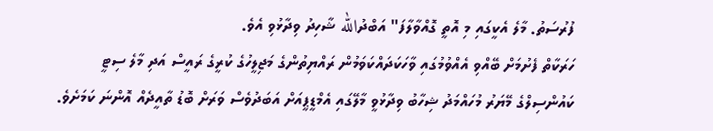ފުރުސަތު. މާލެ އެކީގައި މި އޮތީ ގޮއްވާލާފަ" އަބްދުالله ޝާހިދު ވިދާޅުވި އެވެ.
ހަރަކާތް ފެށުމަށް ބޭއްވި އެއްވުމުގައި ވާހަކަދައްކަވަމުން ރައްޔިތުންގެ މަޖިލީހުގެ ކުރީގެ ރައީސް އަދި މާލެ ސިޓީ ކައުންސިލްގެ މޭޔަރު މުހައްމަދު ޝިހާބު ވިދާޅުވީ މާލޭގައި އެމްޑީޕީއަށް އަބަދުވެސް ވަރަށް ބޮޑު ތާއީދެއް އޮންނަ ކަމަށެވެ.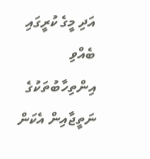އަދި މީގެ ކުރީގައި ބެއްވި އިންތިހާބުތަކުގެ ނަތީޖާއިން އެކަން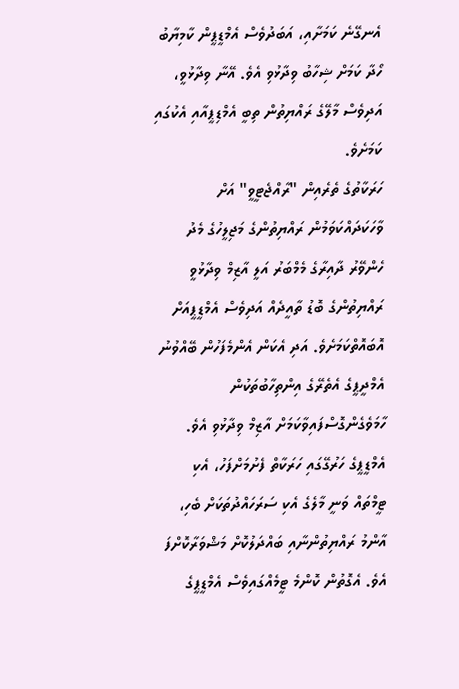އެނގޭނެ ކަމަށާއި، އަބަދުވެސް އެމްޑީޕީން ކާމިޔާބު ހޯދާ ކަމަށް ޝިހާބު ވިދާޅުވި އެވެ. އޭނާ ވިދާޅުވީ، އަދިވެސް މާލޭގެ ރައްޔިތުން ތިބީ އެމްޑިޕީއާއި އެކުގައި ކަމަށެވެ.
ހަރަކާތުގެ ތެރެއިން "ރާއްޖެޓީވީ" އަށް ވާހަކަދައްކަވަމުން ރައްޔިތުންގެ މަޖިލީހުގެ މެދު ހެންވޭރު ދާއިރާގެ މެމްބަރު އަލީ އާޒިމް ވިދާޅުވީ ރައްޔިތުންގެ ބޮޑު ތާއީދެއް އަދިވެސް އެމްޑީޕީއަށް އޮބައޮތްކަމަށެވެ. އަދި އެކަން އެންމެފަހުން ބޭއްވުނު އެމްދީޕީގެ އެތެރޭގެ އިންތިހާބުތަކުން ހާމަވެގެންގޮސްފައިވާކަމަށް އާޒިމް ވިދާޅުވި އެވެ.
އެމްޑީޕީގެ ހަރުގޭގައި ހަރަކާތް ފެށުމަށްފަހު، އެކި ޓީމްތައް ވަނީ މާލެގެ އެކި ސަރަހައްދުތަކަށް ބެހި، އާންމު ރައްޔިތުންނާއި ބައްދަލުކޮށް މަޝްވަރާކޮށްފަ އެވެ. އެގޮތުން ކޮންމެ ޓީމެއްގައިވެސް އެމްޑީޕީގެ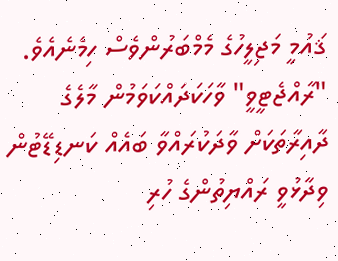ޤައުމީ މަޖިލީހުގެ މެމްބަރުންވެސް ހިމެނެއެވެ. "ރާއްޖެޓީވީ" ވާހަކަދައްކަވަމުން މާލެގެ ދާއިރާތަކަށް ވާދަކުރައްވާ ބައެއް ކަނޑިޑޭޓުން ވިދާޅުވީ ރައްޔިތުންގެ ހުރި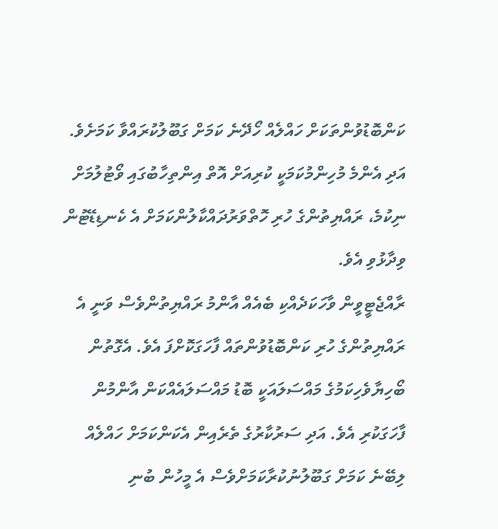ކަންބޮޑުވުންތަކަށް ހައްލެއް ހޯދޭނެ ކަމަށް ގަބޫލުކުރައްވާ ކަމަށެވެ. އަދި އެންމެ މުހިންމުކަމަކީ ކުރިއަށް އޮތް އިންތިހާބުގައި ވޯޓުލުމަށް ނިކުމެ، ރައްޔިތުންގެ ހުރި ހޮތްވަރުދައްކާލުންކަމަށް އެ ކެނޑިޑޭޓުން ވިދާޅުވި އެވެ.
ރާއްޖެޓީވީން ވާހަކަދެއްކި ބެއެއް އާންމު ރައްޔިތުންވެސް ވަނީ އެ ރައްޔިތުންގެ ހުރި ކަންބޮޑުވުންތައް ފާހަގަކޮށްފަ އެވެ. އެގޮތުން ބޯހިޔާވެހިކަމުގެ މައްސަލައަކީ ބޮޑު މައްސަލައެއްކަން އާންމުން ފާހަގަކުރި އެވެ. އަދި ސަރުކާރުގެ ތެރެއިން އެކަންކަމަށް ހައްލެއް ލިބޭނެ ކަމަށް ގަބޫލުނުކުރާކަމަށްވެސް އެ މީހުން ބުނި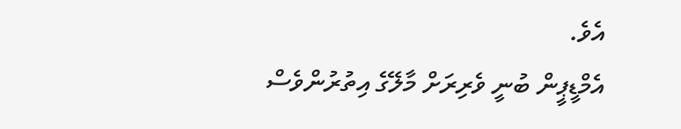އެވެ.
އެމްޑީޕީން ބުނީ ވެރިރަށް މާލޭގެ އިތުރުންވެސް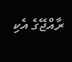ރާއްޖޭގެ އެކި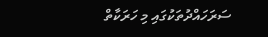ސަރަހައްދުތަކުގައި މި ހަރަކާތް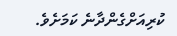ކުރިއަށްގެންދާނެ ކަމަށެވެ.